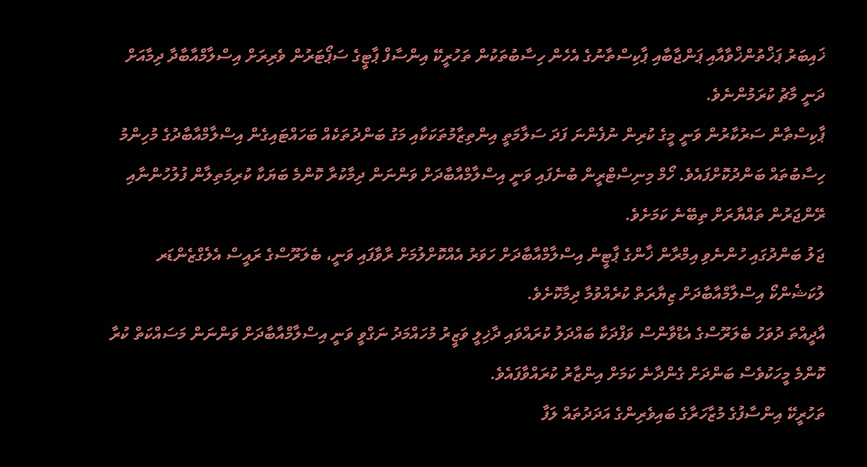ޚައިބަރު ޕަޚްތުންޚްވާއާއި ޕަންޖާބާއި ޕާކިސްތާނުގެ އެހެން ހިސާބުތަކުން ތަހުރީކޭ އިންސާފް ޕާޓީގެ ސަޕޯޓަރުން ވެރިރަށް އިސްލާމްއާބާދާ ދިމާއަށް ދަނީ މާޗު ކުރަމުންނެވެ.
ޕާކިސްތާން ސަރުކާރުން ވަނީ މީގެ ކުރިން ނުފެންނަ ފަދަ ސަލާމަތީ އިންތިޒާމުތަކަކާއި މަގު ބަންދުތަކެއް ބަހައްޓައިގެން އިސްލާމްއާބާދުގެ މުހިންމު ހިސާބުތައް ބަންދުކޮށްފައެވެ. ހޯމް މިނިސްޓްރީން ބުނެފައި ވަނީ އިސްލާމްއާބާދަށް ވަންނަން ދިމާކުރާ ކޮންމެ ބަޔަކާ ކުރިމަތިލާން ފުލުހުންނާއި ރޭންޖަރުން ތައްޔާރަށް ތިބޭނެ ކަމަށެވެ.
ޖަލު ބަންދުގައި ހުންނެވި އިމްރާން ޚާންގެ ޕާޓީން އިސްލާމްއާބާދަށް ހަވަރު އެއްކޮށްލުމަށް ރާވާފައި ވަނީ، ބެލަރޫސްގެ ރައީސް އެލެގްޒެންޑަރ ލުކަޝެންކޯ އިސްލާމްއާބާދަށް ޒިޔާރަތް ކުރެއްވުމާ ދިމާކޮށެވެ.
އާދީއްތަ ދުވަހު ބެލަރޫސްގެ އެޑްވާންސް ވަފްދަކާ ބައްދަލު ކުރައްވައި ދާޚިލީ ވަޒީރު މުހައްމަދު ނަގްވީ ވަނީ އިސްލާމްއާބާދަށް ވަންނަން މަސައްކަތް ކުރާ ކޮންމެ މީހަކުވެސް ބަންދަށް ގެންދާނެ ކަމަށް އިންޒާރު ކުރައްވާފައެވެ.
ތަހުރީކޭ އިންސާފުގެ މުޒާހަރާގެ ބައިވެރިންގެ އަދަދުތައް ލަފާ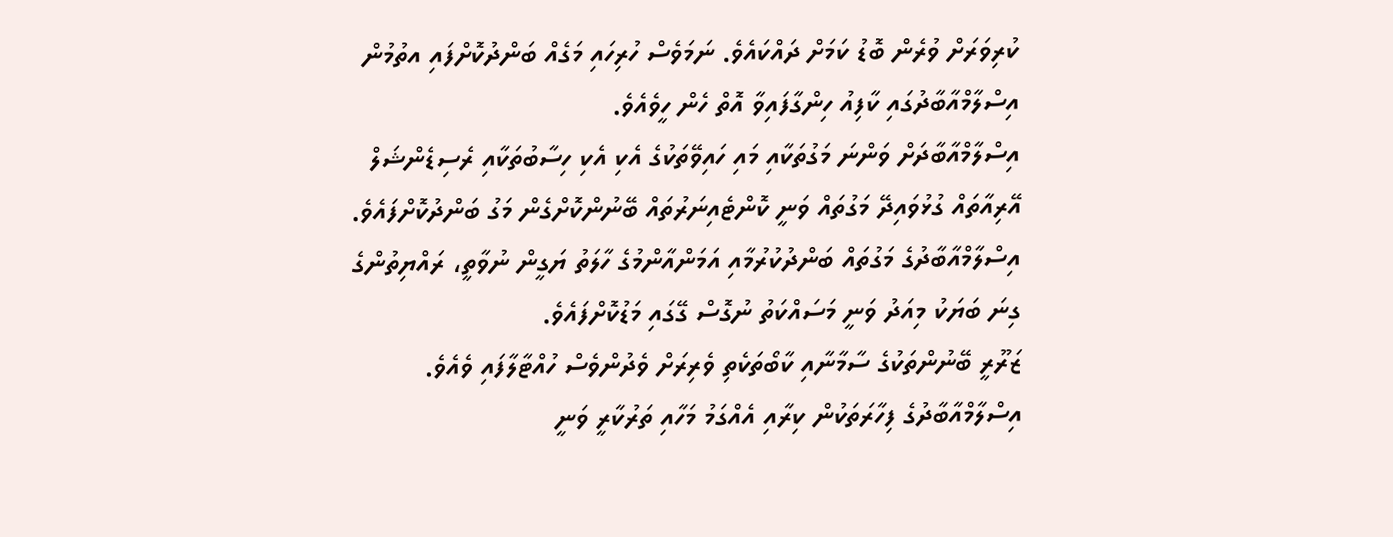ކުރިވަރަށް ވުރެން ބޮޑު ކަމަށް ދައްކައެވެ. ނަމަވެސް ހުރިހައި މަގެއް ބަންދުކޮށްފައި އތުމުން އިސްލާމްއާބާދުގައި ކާފިއު ހިންގާފައިވާ އޮތް ހެން ހީވެއެވެ.
އިސްލާމްއާބާދަށް ވަންނަ މަގުތަކާއި މައި ހައިވޭތަކުގެ އެކި އެކި ހިސާބުތަކާއި ރެސިޑެންޝަލް އޭރިއާތައް ގުޅުވައިދޭ މަގުތައް ވަނީ ކޮންޓެއިނަރުތައް ބޭނުންކޮށްގެން މަގު ބަންދުކޮށްފައެވެ.
އިސްލާމްއާބާދުގެ މަގުތައް ބަންދުކުރުމާއި އަމަންއާންމުގެ ހާލަތު ޔަގީން ނުވާތީ، ރައްޔިތުންގެ ގިނަ ބަޔަކު މިއަދު ވަނީ މަސައްކަތު ނުގޮސް ގޭގައި މަޑުކޮށްފައެވެ.
ޒަރޫރީ ބޭނުންތަކުގެ ސާމާނާއި ކާބޯތަކެތި ވެރިރަށް ވެދުންވެސް ހުއްޓާލާފައި ވެއެވެ. އިސްލާމްއާބާދުގެ ފިހާރަތަކުން ކިރާއި އެއްގަމު މަހާއި ތަރުކާރީ ވަނީ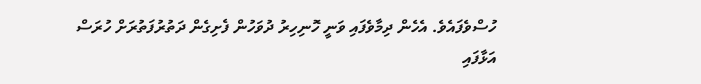ހުސްވެފައެވެ. އެހެން ދިމާވެފައި ވަނީ ހޮނިހިރު ދުވަހުން ފެށިގެން ދަތުރުފަތުރަށް ހުރަސް އަޅާފައި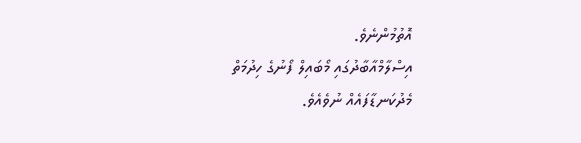އޮތުމުންނެވެ.
އިސްލާމްއާބާދުގައި މޯބައިލް ފޯނުގެ ހިދުމަތް މެދުކަނޑާފައެއް ނުވެއެވެ.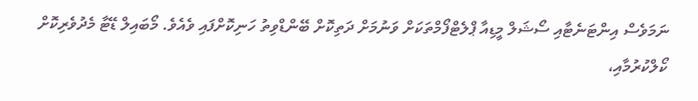ނަމަވެސް އިންޓަނެޓާއި ސޯޝަލް މީޑިއާ ޕްލެޓްފޯމްތަކަށް ވަނުމަށް ދަތިކޮށް ބޭންޑްވިތު ހަނިކޮށްފައި ވެއެވެ. މޯބައިލް ޑޭޓާ މެދުވެރިކޮށް ކޯލްކުރުމާއި،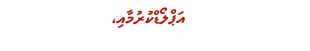އަޕްލޯޑްކުރުމާއި،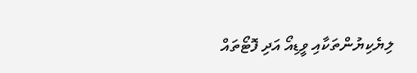ލިޔެކިޔުންތަކާއި ވީޑިއޯ އަދި ފޮޓޯތައް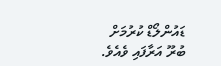ޑައުންލޯޑް ކުރުމަށް ބުރޫ އަރާފައި ވެއެވެ.